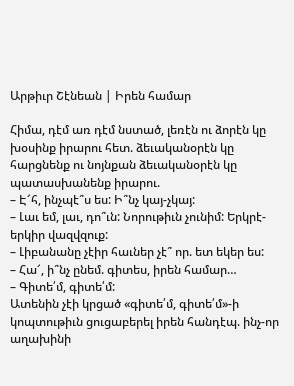Արթիւր Շէնեան | Իրեն համար

Հիմա, դէմ առ դէմ նստած, լեռէն ու ձորէն կը խօսինք իրարու հետ. ձեւականօրէն կը հարցնենք ու նոյնքան ձեւականօրէն կը պատասխանենք իրարու.
– Է՜հ, ինչպէ՞ս ես: Ի՞նչ կայ-չկայ:
– Լաւ եմ, լաւ, դո՞ւն: Նորութիւն չունիմ: Երկրէ-երկիր վազվզուք:
– Լիբանանը չէիր հաւներ չէ՞ որ. ետ եկեր ես:
– Հա՜, ի՞նչ ընեմ. գիտես, իրեն համար…
– Գիտե՛մ, գիտե՛մ:
Ատենին չէի կրցած «գիտե՛մ, գիտե՛մ»-ի կոպտութիւն ցուցաբերել իրեն հանդէպ. ինչ-որ աղախինի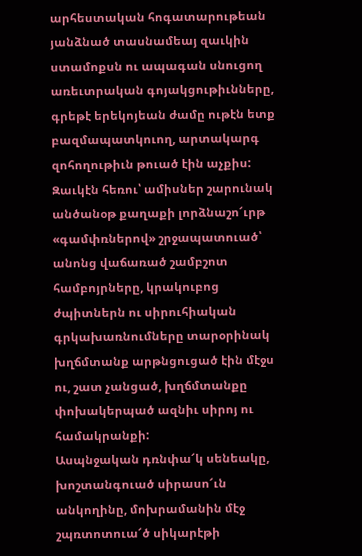արհեստական հոգատարութեան յանձնած տասնամեայ զաւկին ստամոքսն ու ապագան սնուցող առեւտրական գոյակցութիւնները, գրեթէ երեկոյեան ժամը ութէն ետք բազմապատկուող, արտակարգ զոհողութիւն թուած էին աչքիս: Զաւկէն հեռու՝ ամիսներ շարունակ անծանօթ քաղաքի լորձնաշո՜ւրթ «գամփռներով» շրջապատուած՝ անոնց վաճառած շամբշոտ համբոյրները, կրակուբոց ժպիտներն ու սիրուհիական գրկախառնումները տարօրինակ խղճմտանք արթնցուցած էին մէջս ու, շատ չանցած, խղճմտանքը փոխակերպած ազնիւ սիրոյ ու համակրանքի:
Ասպնջական դռնփա՜կ սենեակը, խոշտանգուած սիրասո՜ւն անկողինը, մոխրամանին մէջ շպռտոտուա՜ծ սիկարէթի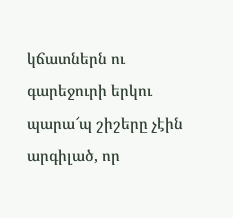կճատներն ու գարեջուրի երկու պարա՜պ շիշերը չէին արգիլած, որ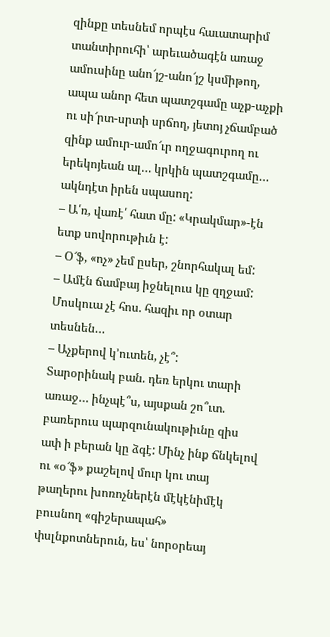զինքը տեսնեմ որպէս հաւատարիմ տանտիրուհի՝ արեւածագէն առաջ ամուսինը անո՜յշ-անո՜յշ կսմիթող, ապա անոր հետ պատշգամը աչք-աչքի ու սի՜րտ-սրտի սրճող, յետոյ չճամբած զինք ամուր-ամո՜ւր ողջագուրող ու երեկոյեան ալ… կրկին պատշգամը… ակնդէտ իրեն սպասող:
– Ա՛ռ, վառէ՛ հատ մը: «Կրակմար»-էն ետք սովորութիւն է:
– Օ՜ֆ, «ոչ» չեմ ըսեր, շնորհակալ եմ:
– Ամէն ճամբայ իջնելուս կը զղջամ: Մոսկուա չէ հոս. հազիւ որ օտար տեսնեն…
– Աչքերով կ’ուտեն, չէ՞:
Տարօրինակ բան. դեռ երկու տարի առաջ… ինչպէ՞ս, այսքան շո՞ւտ. բառերուս պարզունակութիւնը զիս ափ ի բերան կը ձգէ: Մինչ ինք ճնկելով ու «օ՜ֆ» քաշելով մուր կու տայ թաղերու խոռոչներէն մէկէնիմէկ բուսնող «գիշերապահ» փսլնքոտներուն, ես՝ նորօրեայ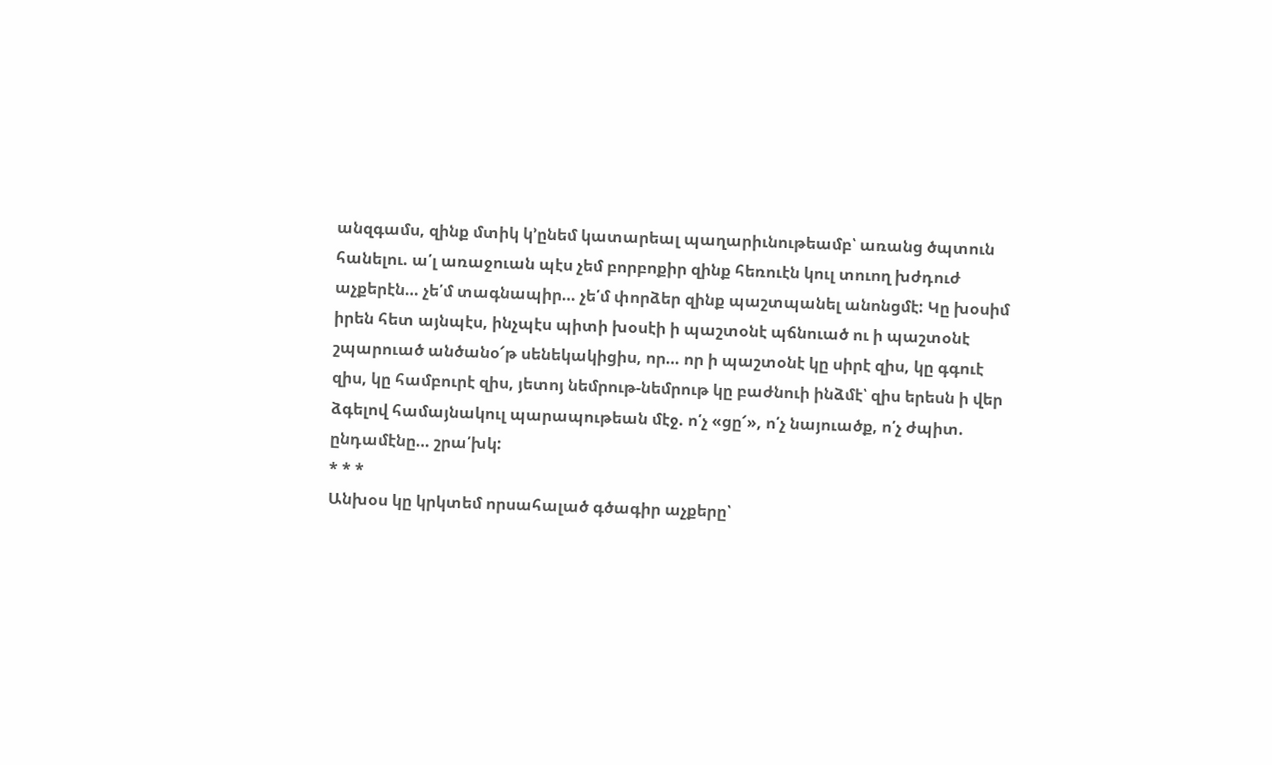անզգամս, զինք մտիկ կ’ընեմ կատարեալ պաղարիւնութեամբ՝ առանց ծպտուն հանելու. ա՛լ առաջուան պէս չեմ բորբոքիր զինք հեռուէն կուլ տուող խժդուժ աչքերէն… չե՛մ տագնապիր… չե՛մ փորձեր զինք պաշտպանել անոնցմէ: Կը խօսիմ իրեն հետ այնպէս, ինչպէս պիտի խօսէի ի պաշտօնէ պճնուած ու ի պաշտօնէ շպարուած անծանօ՜թ սենեկակիցիս, որ… որ ի պաշտօնէ կը սիրէ զիս, կը գգուէ զիս, կը համբուրէ զիս, յետոյ նեմրութ-նեմրութ կը բաժնուի ինձմէ՝ զիս երեսն ի վեր ձգելով համայնակուլ պարապութեան մէջ. ո՛չ «ցը՜», ո՛չ նայուածք, ո՛չ ժպիտ. ընդամէնը… շրա՛խկ:
* * *
Անխօս կը կրկտեմ որսահալած գծագիր աչքերը՝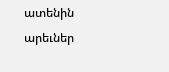ատենին արեւներ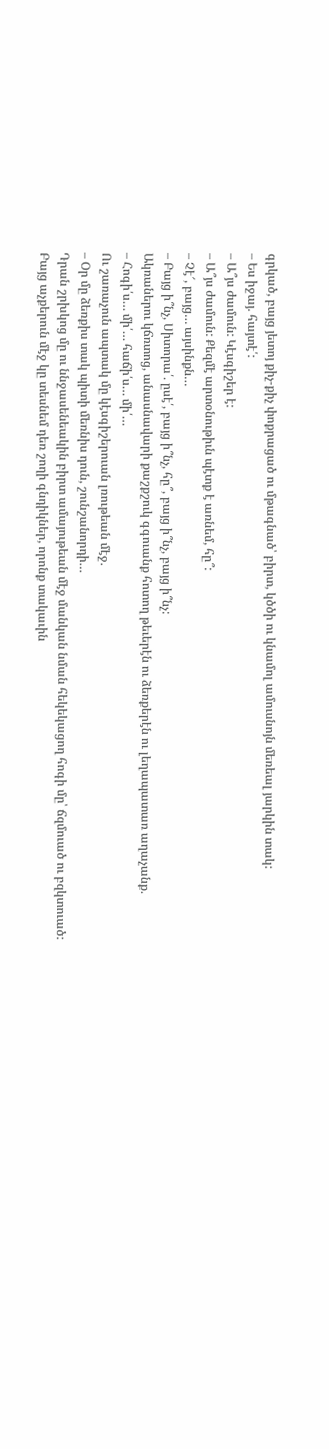գրկած, բայց յետոյ քիչ-քիչ փոքրացած ու մթագնած՝ բիրտ, կծծի ու կնամոլ ամուսնոյն մեռեալ յարկին տակ:
– Ես իջայ. հայտէ՛:
– Ա՞յս ժամուն: Կէսգիշեր է:
– Ա՞յս ժամուն: Քեզմէ արտօնութիւն պէտք է առնեմ, հը՞:
– Չէ՜, բայց… այսինքն…
– Բայց ի՞նչ, Սիտորա՛. ըսէ՛, բայց ի՞նչ, հը՞, բայց ի՞նչ, բայց ի՞նչ:
Ակռաներու կճռտոց, անասնավարի քաշքշուկ գգուանք հոտող թեւերէն ու ձեռքերէն ու լեղապատառ աղաչանք.
– Հոգի՛ս… մի՛… հաճի՛ս… մի՛…
Ու շառաչուն ապտակ մը կէսգիշերուան լռութեան մէջ.
– Օր մը ձեռքիս տակ պիտի մեռնիս դուն, շունշանորդի…
Դրան շրխկոց մը ու ննջասենեակին բիրտ ամայութեան մէջ մանկան նման հեկեկացող հոգի մը՝ ճզմուած ու բզկտուած:
Բայց աչքերուն մէջ կը տեսնեմ դեռ շողի գնդիկներ, որոնք տակաւին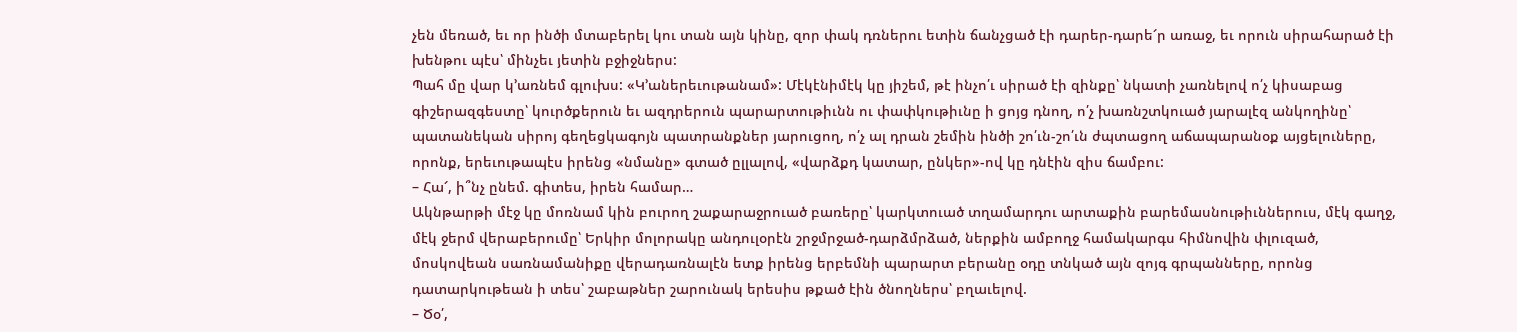չեն մեռած, եւ որ ինծի մտաբերել կու տան այն կինը, զոր փակ դռներու ետին ճանչցած էի դարեր-դարե՜ր առաջ, եւ որուն սիրահարած էի խենթու պէս՝ մինչեւ յետին բջիջներս:
Պահ մը վար կ’առնեմ գլուխս: «Կ’աներեւութանամ»: Մէկէնիմէկ կը յիշեմ, թէ ինչո՛ւ սիրած էի զինքը՝ նկատի չառնելով ո՛չ կիսաբաց գիշերազգեստը՝ կուրծքերուն եւ ազդրերուն պարարտութիւնն ու փափկութիւնը ի ցոյց դնող, ո՛չ խառնշտկուած յարալէզ անկողինը՝ պատանեկան սիրոյ գեղեցկագոյն պատրանքներ յարուցող, ո՛չ ալ դրան շեմին ինծի շո՛ւն-շո՛ւն ժպտացող աճապարանօք այցելուները, որոնք, երեւութապէս իրենց «նմանը» գտած ըլլալով, «վարձքդ կատար, ընկեր»-ով կը դնէին զիս ճամբու:
– Հա՜, ի՞նչ ընեմ. գիտես, իրեն համար…
Ակնթարթի մէջ կը մոռնամ կին բուրող շաքարաջրուած բառերը՝ կարկտուած տղամարդու արտաքին բարեմասնութիւններուս, մէկ գաղջ, մէկ ջերմ վերաբերումը՝ Երկիր մոլորակը անդուլօրէն շրջմրջած-դարձմրձած, ներքին ամբողջ համակարգս հիմնովին փլուզած, մոսկովեան սառնամանիքը վերադառնալէն ետք իրենց երբեմնի պարարտ բերանը օդը տնկած այն զոյգ գրպանները, որոնց դատարկութեան ի տես՝ շաբաթներ շարունակ երեսիս թքած էին ծնողներս՝ բղաւելով.
– Ծօ՛,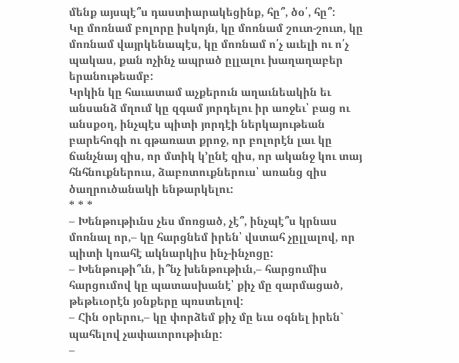մենք այսպէ՞ս դաստիարակեցինք, հը՞, ծօ՛, հը՞:
Կը մոռնամ բոլորը իսկոյն, կը մոռնամ շուտ-շուտ, կը մոռնամ վայրկենապէս, կը մոռնամ ո՛չ աւելի ու ո՛չ պակաս, քան ոչինչ ապրած ըլլալու խաղաղաբեր երանութեամբ:
Կրկին կը հաւատամ աչքերուն աղաւնեակին եւ անսանձ մղում կը զգամ յորդելու իր առջեւ՝ բաց ու անսքօղ, ինչպէս պիտի յորդէի ներկայութեան բարեհոգի ու գթառատ քրոջ, որ բոլորէն լաւ կը ճանչնայ զիս, որ մտիկ կ’ընէ զիս, որ ականջ կու տայ հնհնուքներուս, ձաբռտուքներուս՝ առանց զիս ծաղրուծանակի ենթարկելու:
* * *
– Խենթութիւնս չես մոռցած, չէ՞, ինչպէ՞ս կրնաս մոռնալ որ,– կը հարցնեմ իրեն՝ վստահ չըլլալով, որ պիտի կռահէ ակնարկիս ինչ-ինչոցը:
– Խենթութի՞ւն, ի՞նչ խենթութիւն,– հարցումիս հարցումով կը պատասխանէ՝ քիչ մը զարմացած, թեթեւօրէն յօնքերը պռստելով:
– Հին օրերու,– կը փորձեմ քիչ մը եւս օգնել իրեն` պահելով չափաւորութիւնը:
–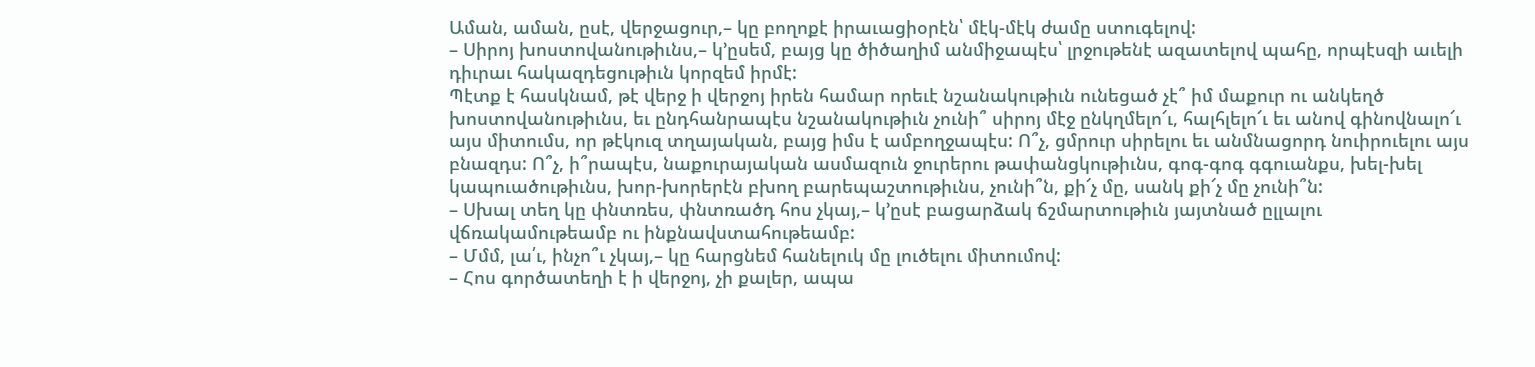Աման, աման, ըսէ, վերջացուր,– կը բողոքէ իրաւացիօրէն՝ մէկ-մէկ ժամը ստուգելով:
– Սիրոյ խոստովանութիւնս,– կ’ըսեմ, բայց կը ծիծաղիմ անմիջապէս՝ լրջութենէ ազատելով պահը, որպէսզի աւելի դիւրաւ հակազդեցութիւն կորզեմ իրմէ:
Պէտք է հասկնամ, թէ վերջ ի վերջոյ իրեն համար որեւէ նշանակութիւն ունեցած չէ՞ իմ մաքուր ու անկեղծ խոստովանութիւնս, եւ ընդհանրապէս նշանակութիւն չունի՞ սիրոյ մէջ ընկղմելո՜ւ, հալհլելո՜ւ եւ անով գինովնալո՜ւ այս միտումս, որ թէկուզ տղայական, բայց իմս է ամբողջապէս: Ո՞չ, ցմրուր սիրելու եւ անմնացորդ նուիրուելու այս բնազդս: Ո՞չ, ի՞րապէս, նաքուրայական ասմազուն ջուրերու թափանցկութիւնս, գոգ-գոգ գգուանքս, խել-խել կապուածութիւնս, խոր-խորերէն բխող բարեպաշտութիւնս, չունի՞ն, քի՜չ մը, սանկ քի՜չ մը չունի՞ն:
– Սխալ տեղ կը փնտռես, փնտռածդ հոս չկայ,– կ’ըսէ բացարձակ ճշմարտութիւն յայտնած ըլլալու վճռակամութեամբ ու ինքնավստահութեամբ:
– Մմմ, լա՛ւ, ինչո՞ւ չկայ,– կը հարցնեմ հանելուկ մը լուծելու միտումով:
– Հոս գործատեղի է ի վերջոյ, չի քալեր, ապա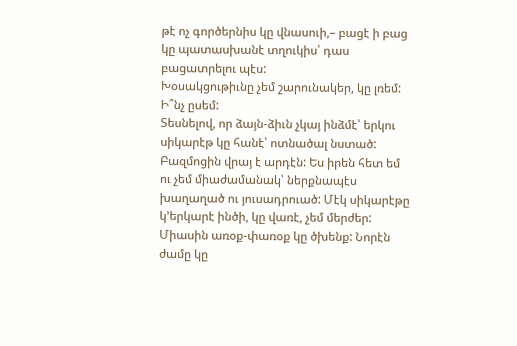թէ ոչ գործերնիս կը վնասուի,– բացէ ի բաց կը պատասխանէ տղուկիս՝ դաս բացատրելու պէս:
Խօսակցութիւնը չեմ շարունակեր, կը լռեմ: Ի՞նչ ըսեմ:
Տեսնելով, որ ձայն-ձիւն չկայ ինձմէ՝ երկու սիկարէթ կը հանէ՝ ոտնածալ նստած: Բազմոցին վրայ է արդէն: Ես իրեն հետ եմ ու չեմ միաժամանակ՝ ներքնապէս խաղաղած ու յուսադրուած: Մէկ սիկարէթը կ’երկարէ ինծի, կը վառէ, չեմ մերժեր: Միասին առօք-փառօք կը ծխենք: Նորէն ժամը կը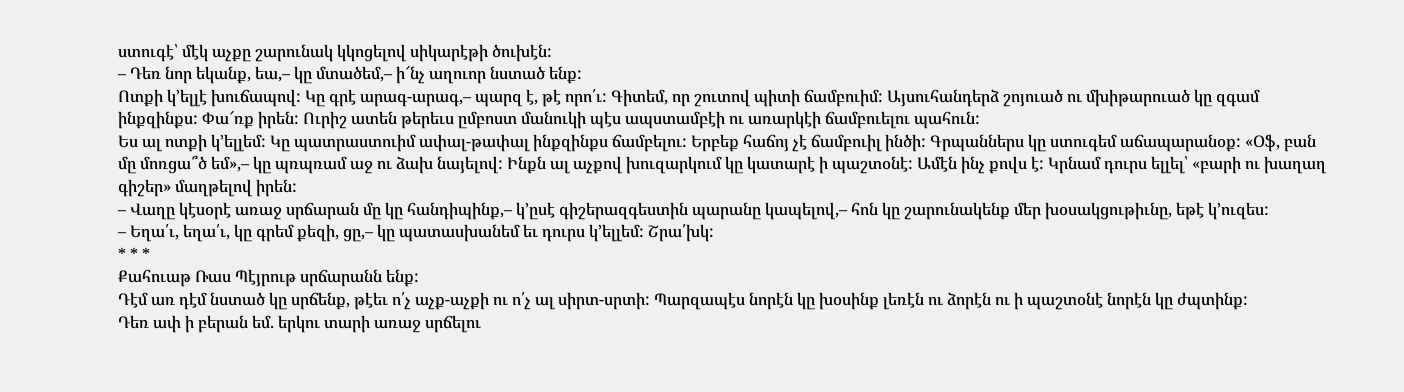ստուգէ՝ մէկ աչքը շարունակ կկոցելով սիկարէթի ծուխէն:
– Դեռ նոր եկանք, եա,– կը մտածեմ,– ի՜նչ աղուոր նստած ենք:
Ոտքի կ’ելլէ խուճապով: Կը գրէ արագ-արագ,– պարզ է, թէ որո՛ւ: Գիտեմ, որ շուտով պիտի ճամբուիմ: Այսուհանդերձ շոյուած ու մխիթարուած կը զգամ ինքզինքս: Փա՜ռք իրեն: Ուրիշ ատեն թերեւս ըմբոստ մանուկի պէս ապստամբէի ու առարկէի ճամբուելու պահուն:
Ես ալ ոտքի կ’ելլեմ: Կը պատրաստուիմ ափալ-թափալ ինքզինքս ճամբելու: Երբեք հաճոյ չէ ճամբուիլ ինծի: Գրպաններս կը ստուգեմ աճապարանօք: «Օֆ, բան մը մոռցա՞ծ եմ»,– կը պռպռամ աջ ու ձախ նայելով: Ինքն ալ աչքով խուզարկում կը կատարէ ի պաշտօնէ: Ամէն ինչ քովս է: Կրնամ դուրս ելլել՝ «բարի ու խաղաղ գիշեր» մաղթելով իրեն:
– Վաղը կէսօրէ առաջ սրճարան մը կը հանդիպինք,– կ’ըսէ գիշերազգեստին պարանը կապելով,– հոն կը շարունակենք մեր խօսակցութիւնը, եթէ կ’ուզես:
– Եղա՛ւ, եղա՛ւ, կը գրեմ քեզի, ցը,– կը պատասխանեմ եւ դուրս կ’ելլեմ: Շրա՛խկ:
* * *
Քահուաթ Ռաս Պէյրութ սրճարանն ենք:
Դէմ առ դէմ նստած կը սրճենք, թէեւ ո՛չ աչք-աչքի ու ո՛չ ալ սիրտ-սրտի: Պարզապէս նորէն կը խօսինք լեռէն ու ձորէն ու ի պաշտօնէ նորէն կը ժպտինք:
Դեռ ափ ի բերան եմ. երկու տարի առաջ սրճելու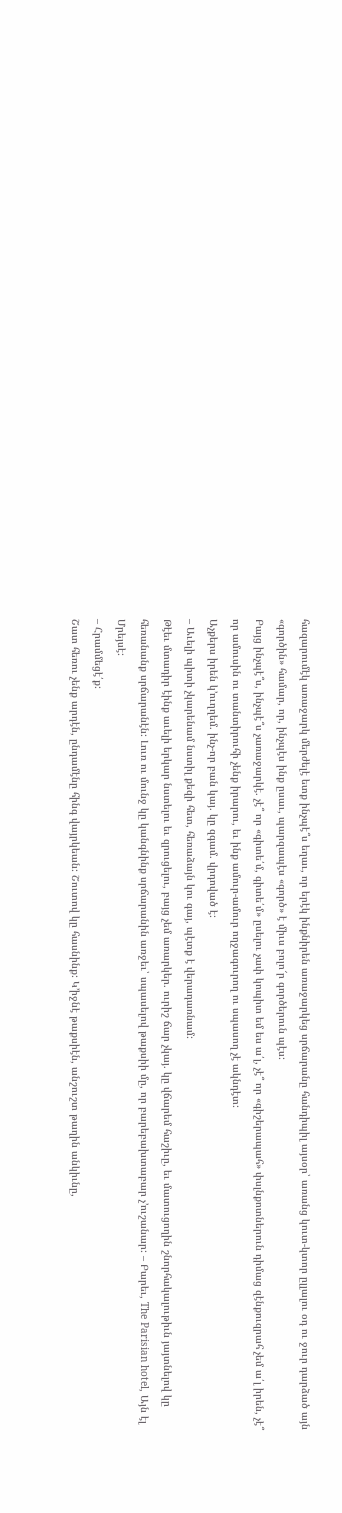հազարումէկ առաջարկ մերժելէ ետք ինչպէ՞ս եղաւ, որ երէկ ինքնիրեն առաջարկեց սրճարանը հանդիպիլ այսօր՝ առանց կուտ-կտոր ըլլալու օդ ու ջուր դարձած այն «գործին» համար, որ, ինչպէս ինք ըսաւ, պարզապէս «գործ» է միւս բոլո՜ր գործերուն պէս:
Բայց ինչպէ՞ս, ինչպէ՞ս չառաջարկէ. չէ՞ որ «գիտե՛մ, գիտե՛մ» ըսելու չափ կոպիտ եմ ես ա՛լ, չէ՞ որ «գիշերապահ» փսլնքոտներուն դիմաց զէնքուզրահ չեմ ա՛լ իրեն, չէ՞ որ ամուսին ու տանտիրուհի չենք իրարու, եւ ինք ամուր-ամուր ողջագուրող ու սպասող չէ ակնդէտ:
Աչքերս իրեն կ’ուղղեմ. ինչ-որ բան կայ. կը զգամ. վրդոված է:
– Աւելի պիտի չկարենամ նստիլ քեզի հետ, հեռաձայն կու գայ, պէտք է վերադառնամ:
Թէեւ մտադիր էինք աւելի երկար նստելու եւ զրուցելու, բայց չեմ առարկեր. ուրիշ ճար չկայ. կը վճարեմ հաշիւը, եւ մատուցողին շնորհակալութիւն յայտնելով կը հեռանանք սրճարանէն: Լուռ ու մունջ կը կանգնինք սրճարանին առջեւ՝ սպասելով թաքսիի մը, որ բարեբախտաբար չ’ուշանար: – Բարեւ, The Parisian hotel, Այն էլ Մրեյսէ:
– Հրամմեցէ՛ք:
Շատ հեռու չենք արդէն, ընդամէնը հինգ վայրկեան: Շուտով կը հասնինք: Կ’իջնէ թաքսիէն, անշուշտ թաղին անկիւնը,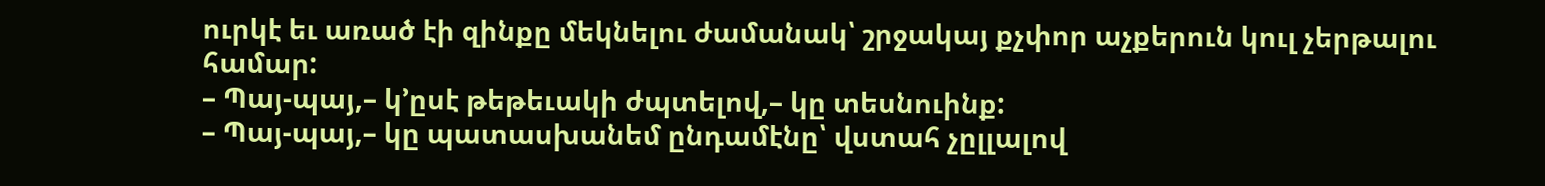ուրկէ եւ առած էի զինքը մեկնելու ժամանակ՝ շրջակայ քչփոր աչքերուն կուլ չերթալու համար:
– Պայ-պայ,– կ’ըսէ թեթեւակի ժպտելով,– կը տեսնուինք:
– Պայ-պայ,– կը պատասխանեմ ընդամէնը՝ վստահ չըլլալով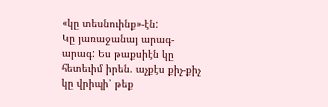«կը տեսնուինք»-էն:
Կը յառաջանայ արագ-արագ: Ես թաքսիէն կը հետեւիմ իրեն. աչքէս քիչ-քիչ կը վրիպի՝ թեք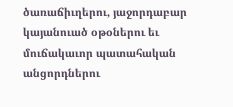ծառաճիւղերու, յաջորդաբար կայանուած օթօներու եւ մուճակաւոր պատահական անցորդներու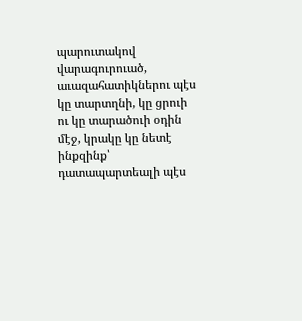պարուտակով վարագուրուած, աւազահատիկներու պէս կը տարտղնի, կը ցրուի ու կը տարածուի օդին մէջ, կրակը կը նետէ ինքզինք՝ դատապարտեալի պէս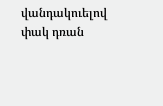վանդակուելով փակ դռան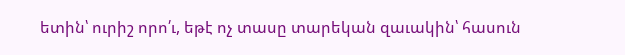ետին՝ ուրիշ որո՛ւ, եթէ ոչ տասը տարեկան զաւակին՝ հասուն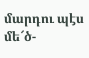մարդու պէս մե՜ծ-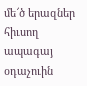մե՜ծ երազներ հիւսող ապագայ օդաչուին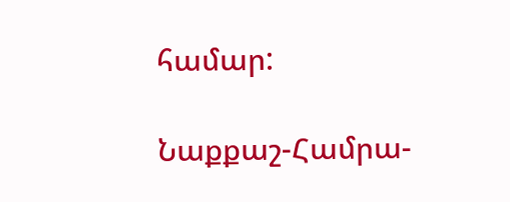համար:

Նաքքաշ-Համրա-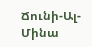Ճունի-Ալ-Մինա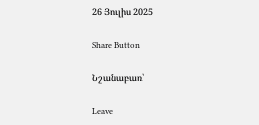26 Յուլիս 2025

Share Button

Նշանաբառ՝

Leave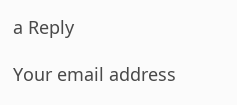a Reply

Your email address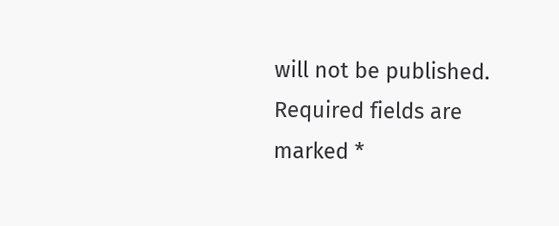will not be published. Required fields are marked *